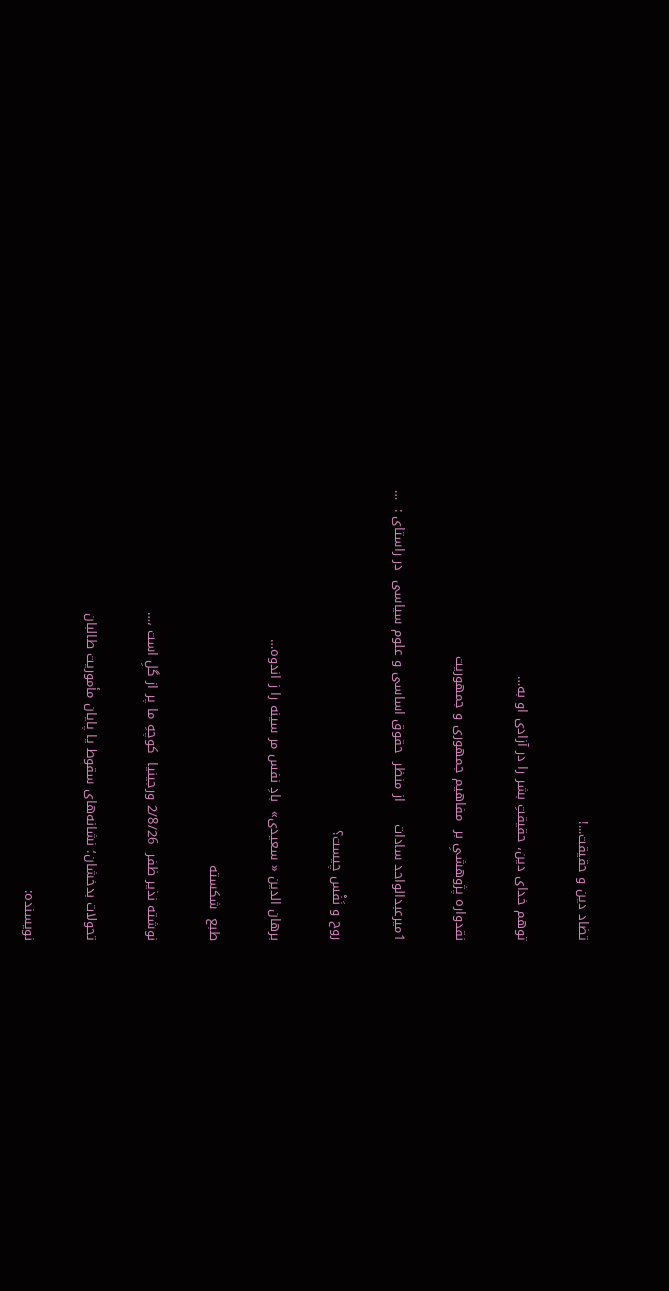تضاد دین و حقیقت...!

توهم خدای دین، حقیقتِ بشر را در آزادی او به…

نقدواره پژوهشیِ بر  مفاهیم جمهوری و جمهوریت

1میرعبدالواحد سادات     از منظر  حقوق اساسی و علوم سیاسی  در راستای :  …

روح و نَفْس چیست؟

برهان الدین « سعیدی»  بادِ نفس مر سینه را ز اندوه…

طبع  شکسته

نوشته نذیر ظفر  2/8/26 ورجینیا  كوچهِ ما پر از گلِ است ،…

تحولات بدخشان؛ نشانه‌های سقوط یا پایان مأموریت طالبان

نویسنده: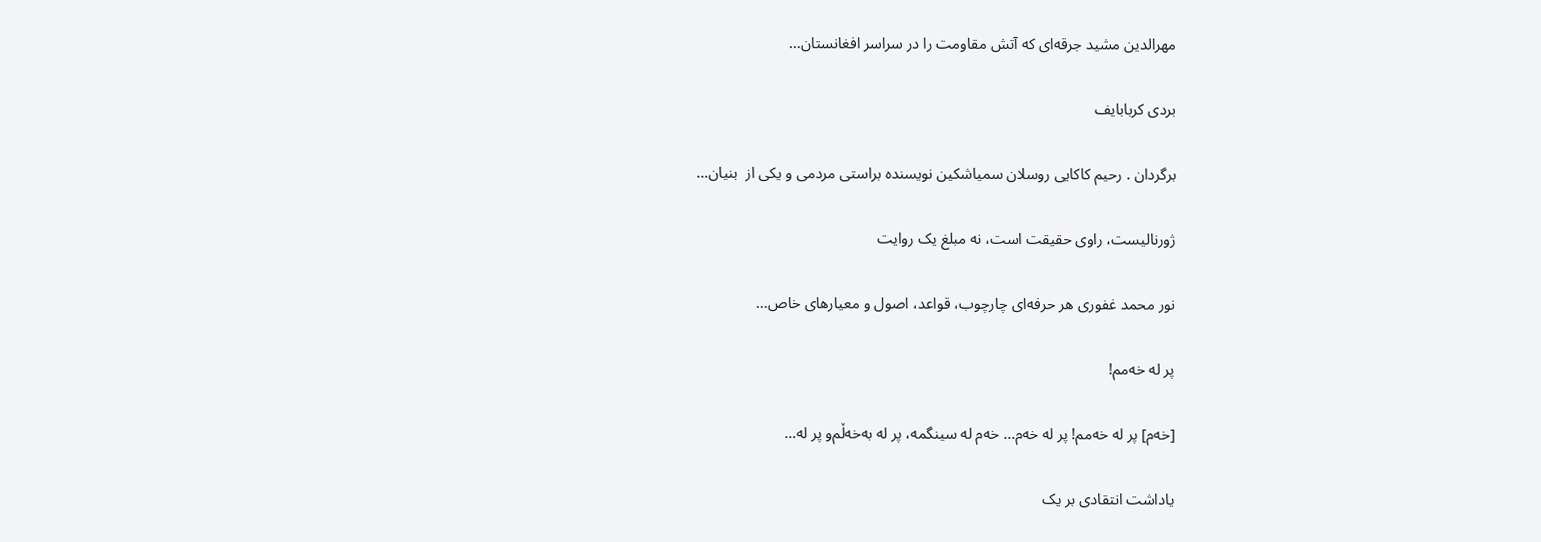مهرالدین مشید جرقه‌ای که آتش مقاومت را در سراسر افغانستان…

بردی کربابایف

برگردان . رحیم کاکایی روسلان سمیاشکین نویسنده براستی مردمی و یکی از  بنیان…

ژورنالیست، راوی حقیقت است، نه مبلغ یک روایت

نور محمد غفوری هر حرفه‌ای چارچوب، قواعد، اصول و معیارهای خاص…

پر له خەمم!

[خه‌م] پر له خەمم! پر لە خەم... خەم له سینگمە، پر لە بەخەڵم‌و پر لە…

یاداشت انتقادی بر یک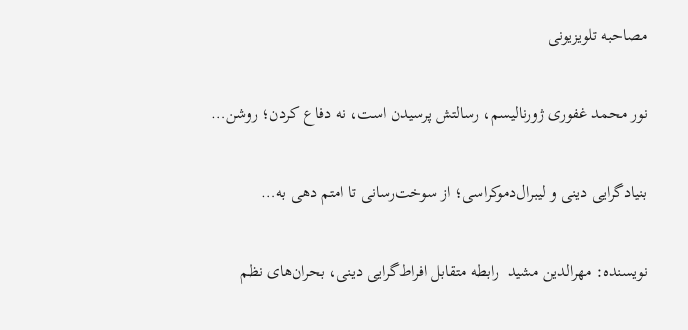مصاحبه تلویزیونی

نور محمد غفوری ژورنالیسم، رسالتش پرسیدن است، نه دفاع کردن؛ روشن…

بنیادگرایی دینی و لیبرال‌دموکراسی؛ از سوخت‌رسانی تا امتم دهی به…

نویسنده: مهرالدین مشید  رابطه متقابل افراط‌گرایی دینی، بحران‌های نظم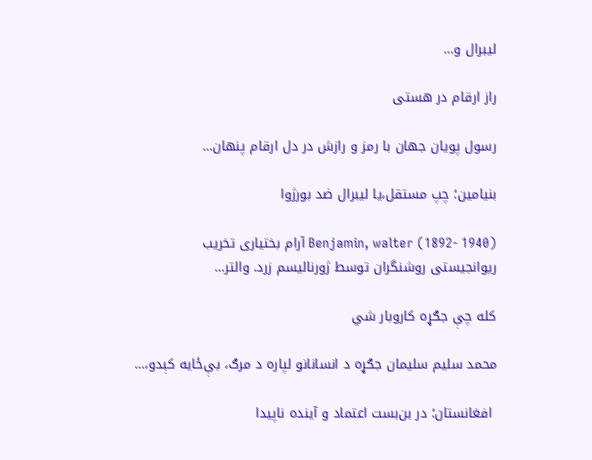لیبرال و…

راز ارقام در هستی

رسول پویان جهان با رمز و رازش در دل ارقام پنهان…

بنیامین؛ چپ مستقل،یا لیبرال ضد بورژوا

Benjamin, walter (1892- 1940) آرام بختیاری تخریب ریوانجیستی روشنگران توسط ژورنالیسم زرد. والتر…

کله چې جګړه کاروبار شي

محمد سليم سليمان جګړه د انسانانو لپاره د مرګ، بې‌ځایه کېدو،…

 افغانستان؛ در بن‌بست اعتماد و آینده ناپیدا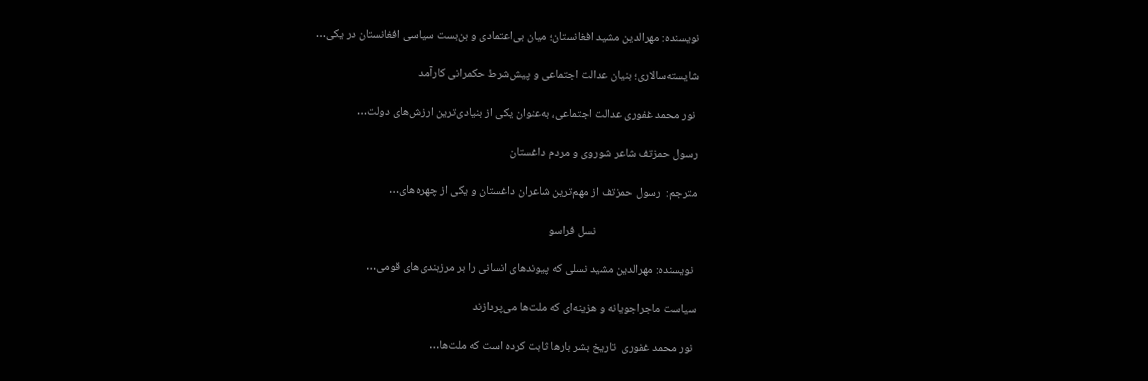نویسنده: مهرالدین مشید افغانستان؛ میان بی‌اعتمادی و بن‌بست سیاسی افغانستان در یکی…

شایسته‌سالاری؛ بنیان عدالت اجتماعی و پیش‌شرط حکمرانی کارآمد

 نور محمد غفوری عدالت اجتماعی، به‌عنوان یکی از بنیادی‌ترین ارزش‌های دولت…

رسول حمزتف شاعر شوروی و مردم داغستان

مترجم:  رسول حمزتف از مهم‌ترین شاعران داغستان و یکی از چهره‌های…

                                      نسل فراسو

 نویسنده: مهرالدین مشید نسلی که پیوندهای انسانی را بر مرزبندی‌های قومی…

سیاست ماجراجویانه و هزینه‌ای که ملت‌ها می‌پردازند

 نور محمد غفوری  تاریخ بشر بارها ثابت کرده است که ملت‌ها…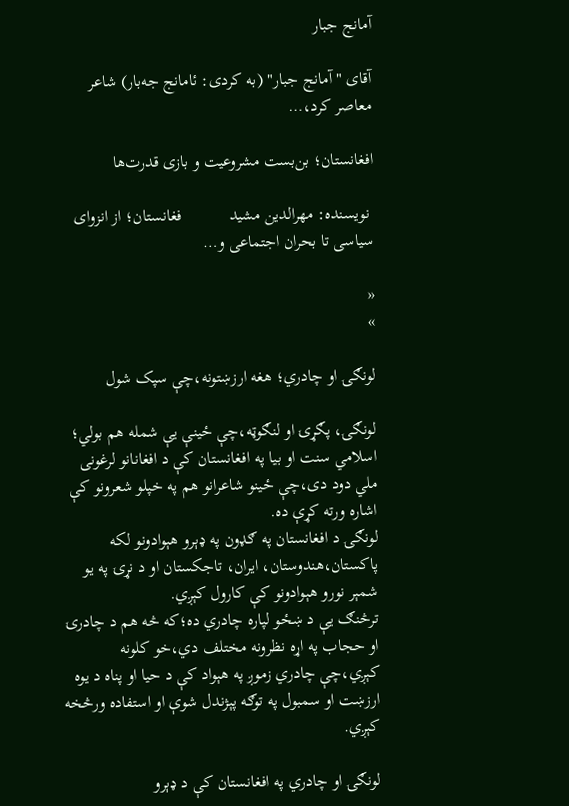آمانج جبار

آقای "آمانج جبار" (به کردی: ئامانج جەبار) شاعر معاصر کرد،…

افغانستان؛ بن‌بست مشروعیت و بازی قدرت‌ها

 نویسنده: مهرالدین مشید           فغانستان؛ از انزوای سیاسی تا بحران اجتماعی و…

«
»

لونګۍ او چادري؛ هغه ارزښتونه،چې سپک شول

لونګۍ، پګړۍ او لنګوټه،چې ځینې يې شمله هم بولي؛ اسلامي سنت او بیا په افغانستان کې د افغانانو لرغونی ملي دود دی،چې ځینو شاعرانو هم په خپلو شعرونو کې اشاره ورته کړې ده.
لونګۍ د افغانستان په ګډون په ډېرو هېوادونو لکه پاکستان،هندوستان، ایران، تاجکستان او د نړۍ په یو شمېر نورو هېوادونو کې کارول کېږي.
ترڅنګ یې د ښځو لپاره چادري ده؛که څه هم د چادرۍ او حجاب په اړه نظرونه مختلف دي،خو کلونه کېږي،چې چادري زموږ په هېواد کې د حیا او پناه د یوه ارزښت او سمبول په توګه پېژندل شوې او استفاده ورڅخه کېږي.

لونګۍ او چادري په افغانستان کې د ډېرو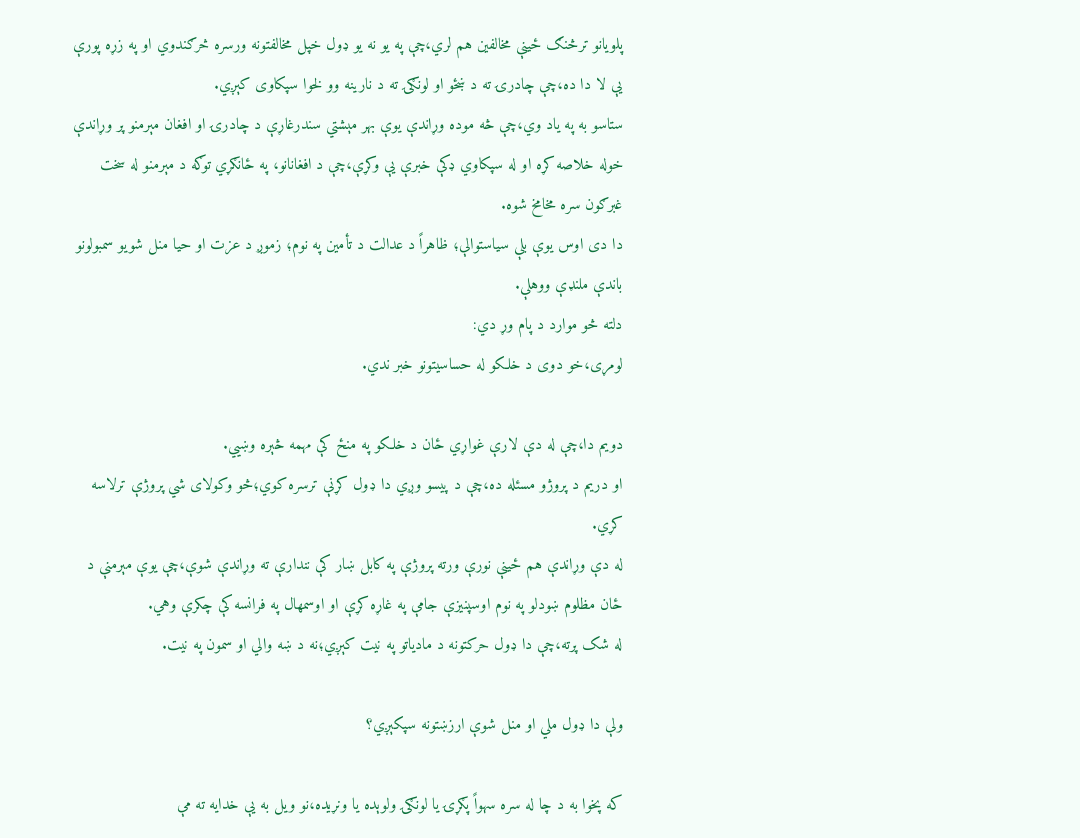پلویانو ترڅنګ ځینې مخالفین هم لري،چې په یو نه یو ډول خپل مخالفتونه ورسره څرګندوي او په زړه پورې یې لا دا ده،چې چادرۍ ته د ښځو او لونګۍ ته د نارینه وو لخوا سپکاوی کېږي.
ستاسو به په یاد وي،چې څه موده وړاندې یوې بهر مېشتي سندرغاړې د چادرۍ او افغان مېرمنو پر وړاندې خوله خلاصه کړه او له سپکاوي ډکې خبرې یې وکړې،چې د افغانانو، په ځانګړي توګه د مېرمنو له سخت غبرګون سره مخامخ شوه.
دا دی اوس یوې بلې سیاستوالې؛ ظاهراً د عدالت د تأمین په نوم؛ زموږ د عزت او حیا منل شویو سمبولونو باندې ملنډې ووهلې.
دلته څو موارد د پام وړ دي:
لومړی،خو دوی د خلکو له حساسیتونو خبر ندي.

دویم دا،چې له دې لارې غواړي ځان د خلکو په منځ کې مهمه څېره وښيي.
او دریم د پروژو مسئله ده،چې د پیسو وږي دا ډول کړنې ترسره کوي؛څو وکولای شي پروژې ترلاسه کړي.
له دې وړاندې هم ځينې نورې ورته پروژې په کابل ښار کې نندارې ته وړاندې شوې،چې یوې مېرمنې د ځان مظلوم ښودلو په نوم اوسپنیزې جامې په غاړه کړې او اوسمهال په فرانسه کې چکرې وهي.
له شک پرته،چې دا ډول حرکتونه د مادیاتو په نیت کېږي؛نه د ښه والي او سمون په نیت.

ولې دا ډول ملي او منل شوې ارزښتونه سپکېږي؟

که پخوا به د چا له سره سهواً پګړۍ یا لونګۍ ولوېده یا ونړیده،نو ویل به یې خدایه ته مې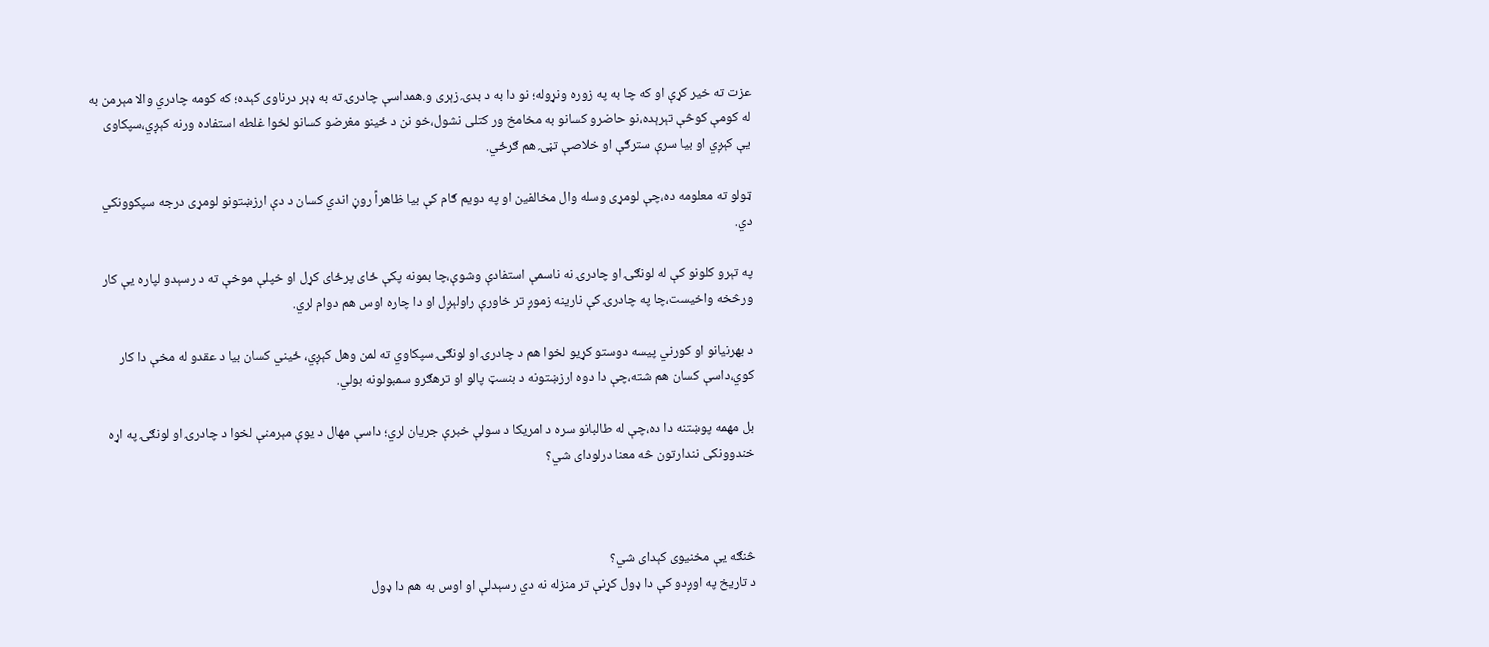عزت ته خیر کړې او که چا به په زوره ونړوله؛ نو دا به د بدۍ زېری و.همداسې چادرۍ ته به ډېر درناوی کېده؛ که کومه چادري والا مېرمن به له کومې کوڅې تېرېده،نو حاضرو کسانو به مخامخ ور کتلی نشول،خو نن د ځینو مغرضو کسانو لخوا غلطه استفاده ورنه کېږي،سپکاوی یې کېږي او بیا سرې سترګې او خلاصې تڼۍ هم ګرځي.

ټولو ته معلومه ده،چې لومړی وسله وال مخالفین او په دویم ګام کې بیا ظاهراً روڼ اندي کسان د دې ارزښتونو لومړی درجه سپکوونکي دي.

په تېرو کلونو کې له لونګۍ او چادرۍ نه ناسمې استفادې وشوې،چا بمونه پکې ځای پرځای کړل او خپلې موخې ته د رسېدو لپاره یې کار ورڅخه واخیست،چا په چادرۍ کې نارینه زموږ تر خاورې راولېږل او دا چاره اوس هم دوام لري.

د بهرنیانو او کورني پیسه دوستو کړیو لخوا هم د چادرۍ او لونګۍ سپکاوي ته لمن وهل کېږي، ځیني کسان بیا د عقدو له مخې دا کار کوي،داسې کسان هم شته،چې دا دوه ارزښتونه د بنسټ پالو او ترهګرو سمبولونه بولي.

بل مهمه پوښتنه دا ده،چې له طالبانو سره د امریکا د سولې خبرې جریان لري؛ داسې مهال د یوې مېرمنې لخوا د چادرۍ او لونګۍ په اړه خندوونکی نندارتون څه معنا درلودای شي؟



څنګه یې مخنیوی کېدای شي؟
د تاریخ په اوږدو کې دا ډول کړنې تر منزله نه دي رسېدلې او اوس به هم دا ډول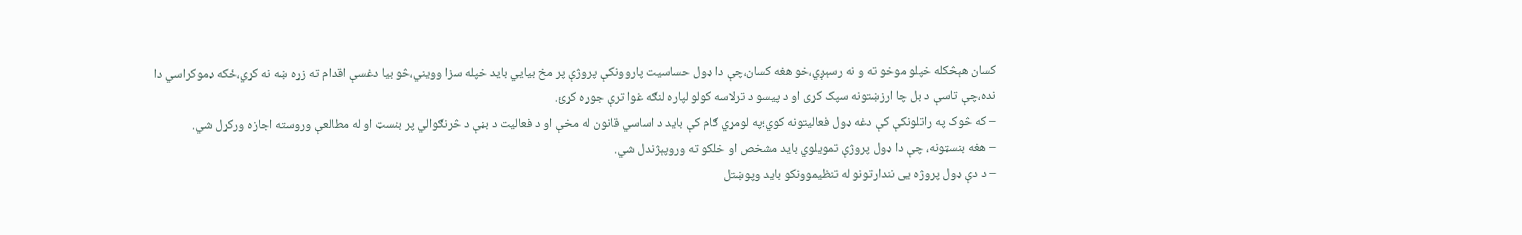کسان هېڅکله خپلو موخو ته و نه رسېږي،خو هغه کسان،چې دا ډول حساسیت پاروونکې پروژې پر مخ بیایي باید خپله سزا وویني،څو بیا دغسې اقدام ته زړه ښه نه کړي،ځکه ډموکراسي دا نده،چې تاسې د بل چا ارزښتونه سپک کړی او د پیسو د ترلاسه کولو لپاره لنګه غوا ترې جوړه کړئ.
– که څوک په راتلونکې کې دغه ډ‌ول فعالیتونه کوي؛په لومړي ګام کې باید د اساسي قانون له مخې او د فعالیت د بڼې د څرنګوالي پر بنسټ او له مطالعې وروسته اجازه ورکړل شي.
– هغه بنسټونه، چې دا ډول پروژې تمویلوي باید مشخص او خلکو ته وروپېژندل شي.
– د دې ډول پروژه یی نندارتونو له تنظیموونکو باید وپوښتل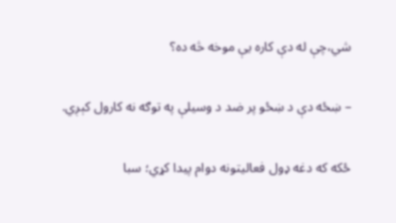شي،چې له دې کاره یې موخه څه ده؟

– ښځه دې د ښځو پر ضد د وسیلې په توګه نه کارول کېږي.

ځکه که دغه ډول فعالیتونه دوام پیدا کړي؛ سبا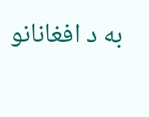به د افغانانو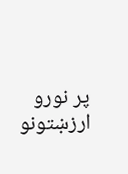پر نورو ارزښتونو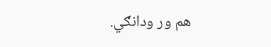هم ور ودانګي.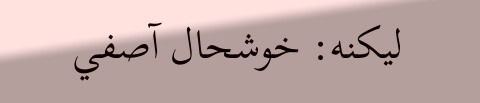لیکنه: خوشحال آصفي